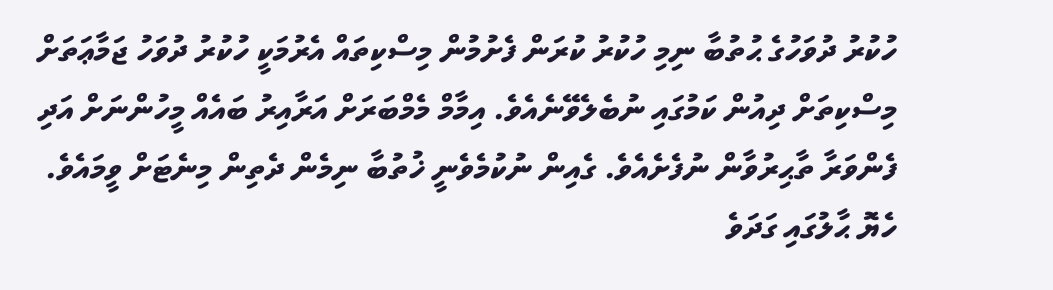ހުކުރު ދުވަހުގެ ޙުތުބާ ނިމި ހުކުރު ކުރަން ފެށުމުން މިސްކިތައް އެރުމަކީ ހުކުރު ދުވަހު ޖަމާޢަތަށް މިސްކިތަށް ދިއުން ކަމުގައި ނުބެލެވޭނެއެވެ. އިމާމް މެމްބަރަށް އަރާއިރު ބައެއް މީހުންނަށް އަދި ފެންވަރާ ތާޙިރުވާން ނުފެށެއެވެ. ގެއިން ނުކުމެވެނީ ޚުތުބާ ނިމެން ދެތިން މިނެޓަށް ވީމައެވެ. ހެޔޮ ޙާލުގައި ގަދަވެ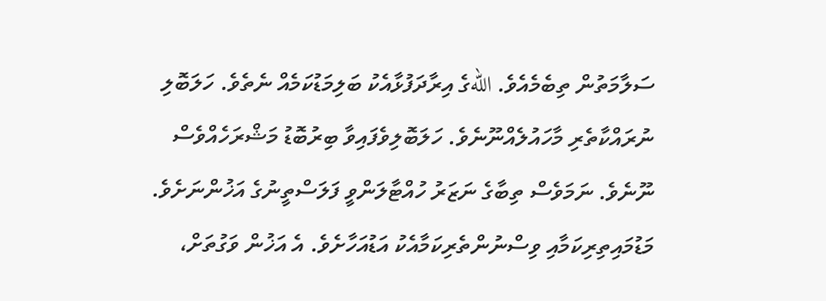ސަލާމަތުން ތިބެމެއެވެ. اللهގެ އިރާދަފުޅާއެކު ބަލިމަޑުކަމެއް ނެތެވެ. ހަލަބޮލި ނުރައްކާތެރި މާހައުލެއްނޫނެވެ. ހަލަބޮލިވެފައިވާ ބިރުބޮޑު މަޝްރަހެއްވެސް ނޫނެވެ. ނަމަވެސް ތިބާގެ ނަޒަރު ހުއްޓާލަންވީ ފަލަސްތީނުގެ އަޚުންނަށެވެ.
މަޑުމައިތިރިކަމާއި ވިސްނުންތެރިކަމާއެކު އަޑުއަހާށެވެ. އެ އަޚުން ވަގުތަށް،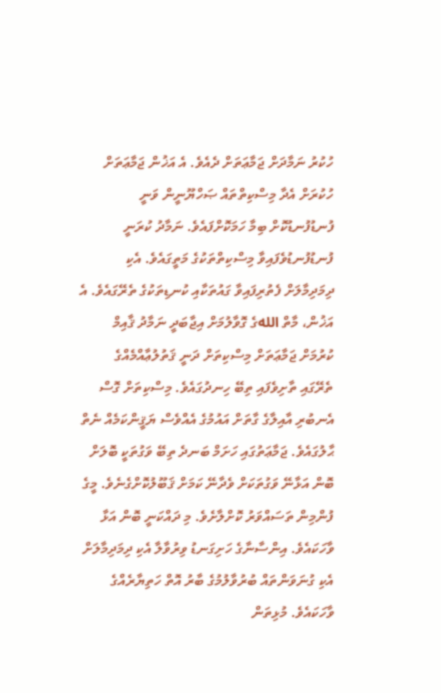ހުކުރު ނަމާދަށް ޖަމާޢަތަށް ދެއެވެ. އެ އަޚުން ޖަމާޢަތަށް ހުކުރަށް އެދާ މިސްކިތްތައް ޞަހްޔޫނީން ވަނީ ފުނޑުފުނޑުކޮށް ބިމާ ހަމަކޮށްފައެވެ. ނަމާދު ކުރަނީ ފުނޑުފުނޑުވެފައިވާ މިސްކިތްތަކުގެ މަތީގައެވެ. އެކި ދިމަދިމާލަށް ފެތުރިފައިވާ ގައުތަކާއި ކުނޑިތަކުގެ ތެރޭގައެވެ. އެ އަޚުން، މާތް اللهގެ ގޮވާލުމަށް އިޖާބަދީ ނަމާދު ޤާއިމް ކުރުމަށް ޖަމާޢަތަށް މިސްކިތަށް ދަނީ ޤަތުލުޢާއްމެއްގެ ތެރޭގައި ތާށިވެފައި ތިބޭ ހިނދުގައެވެ. މިސްކިތަށް ގޮސް އެނބުރި އާއިލާގެ ގާތަށް އައުމުގެ އެއްވެސް ޔަޤީންކަމެއް ނެތް ޙާލުގައެވެ. ޖަމާޢަތުގައި ހަށަމް ބަނދެ ތިބޭ ވަގުތަކީ ބޮލަށް ބޮން އަޅާނޭ ވަގުތަކަށް ވެދާނޭ ކަމަށް ޤަބޫލުކޮށްގެނެވެ. މީގެ ފުންމިން ތަސައްވަރު ކޮށްލާށެވެ. މި ދައްކަނީ ބޮން އަޅާ ވާހަކައެވެ. އިންސާނާގެ ހަށިގަނޑު ވިރުވާލާ އެކި ދިމަދިމާލަށް އެކި ގުނަވަންތައް ބުރުވާލުމުގެ ބާރު އޮތް ހަތިޔާރެއްގެ ވާހަކައެވެ. މުޅިތަން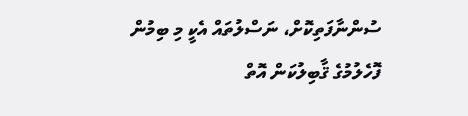ސުންނާފަތިކޮށް، ނަސްލުތައް އެކީ މި ބިމުން ފޮހެލުމުގެ ޤާބިލުކަން އޮތް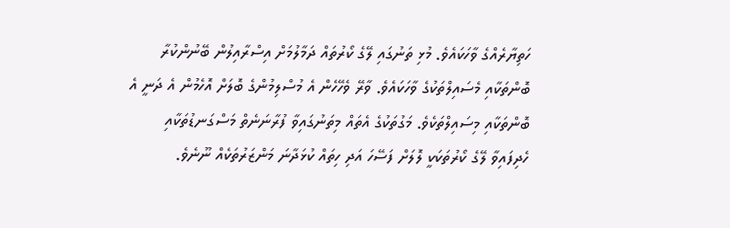ހަތިޔާރެއްގެ ވާހަކައެވެ. މުޅި ތަނުގައި ލޭގެ ކޯރުތައް ދަމާލުމަށް އިސްރާއިލުން ބޭނުންކުރާ ބޮންތަކާއި މެސައިލްތަކުގެ ވާހަކައެވެ. ވާރޭ ވެހޭހެން އެ މުސްލިމުންގެ ބޮލަށް އޮހެމުން އެ ދަނީ އެ ބޮންތަކާއި މިސައިލްތަކެވެ. މަގުތަކުގެ އެތައް މިތަނުގައިވާ ފުރާނަނެތް މަސްގަނޑުތަކާއި ހެދިފައިވާ ލޭގެ ކޯރުތަކަކީ ލޮލަށް ފަސޭހަ އަދި ހިތައް ކުޅަދާނަ މަންޒަރުތަކެއް ނޫނެވެ.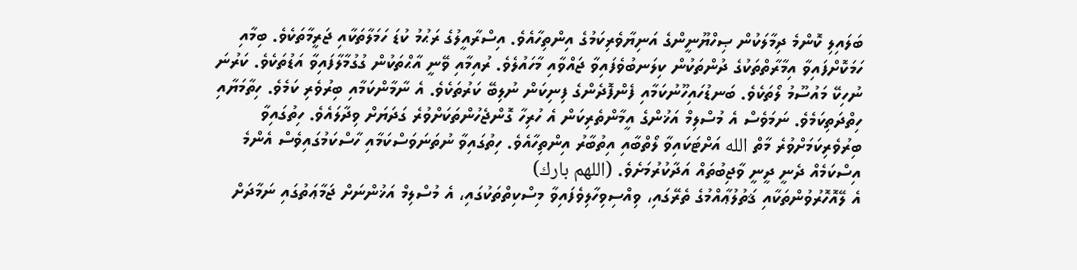ބަލައިލި ކޮންމެ ދިމާލަކުން ޞިހްޔޫނީންގެ އަނިޔާވެރިކަމުގެ އިންތިހާއެވެ. އިސްރާއީލުގެ ރަޙުމު ކުޑަ ހަމަލާތަކާއި ޖަރީމާތަކެވެ. ބިމާއި ހަމަކޮށްފައިވާ އިމާރާތްތަކުގެ ދުންތަކުން ކިލަނބުވެފައިވާ ޖައްވާއި މާހައުލެވެ. ރުއިމާއި ވޭނީ އާޙްތަކުން ގުގުމާލާފައިވާ އަޑުތަކެވެ. ކަރުނަ ނުހިކޭ މައުސޫމު ލޯތަކެވެ. ބަނޑުހައިހޫނުކަމާއި ފެންފޮދެންގެ ފިނިކަން ނުލިބޭ ކަރުތަކެވެ. އެ ނާމާންކަމާއި ބިރުވެރި ކަމެވެ. ހިތާމަޔާއި ހިތްދަތިކަމެވެ. ނަމަވެސް އެ މުސްލިމް އަޚުންގެ އީމާންތެރިކަން އެ ހުރިހާ ގޮންޖެހުންތަކަށްވުރެ ގަދަޔަށް ވިދާލައެވެ. ހިތުގައިވާ ބިރުވެރިކަމަށްވުރެ މާތް الله އަށްޓަކައިވާ ލޯތްބާއި އިތުބާރު އިންތިހާއެވެ. ހިތުގައިވާ ނުތަނަވަސްކަމާއި ހާސްކަމުގައިވެސް އެންމެ އިސްކަމެއް ދެނީ ދީނީ ވާޖިބުތައް އަދާކުރުމަށެވެ. (اللهم بارك)
އެ ލޭއޮހޮރުވުންތަކާއި ޤަތުލުޢާއްމުގެ ތެރޭގައި، ވިއްސިވިހާލިވެފައިވާ މިސްކިތްތަކުގައި، އެ މުސްލިމް އަޚުންނަށް ޖަމާޢަތުގައި ނަމާދަށް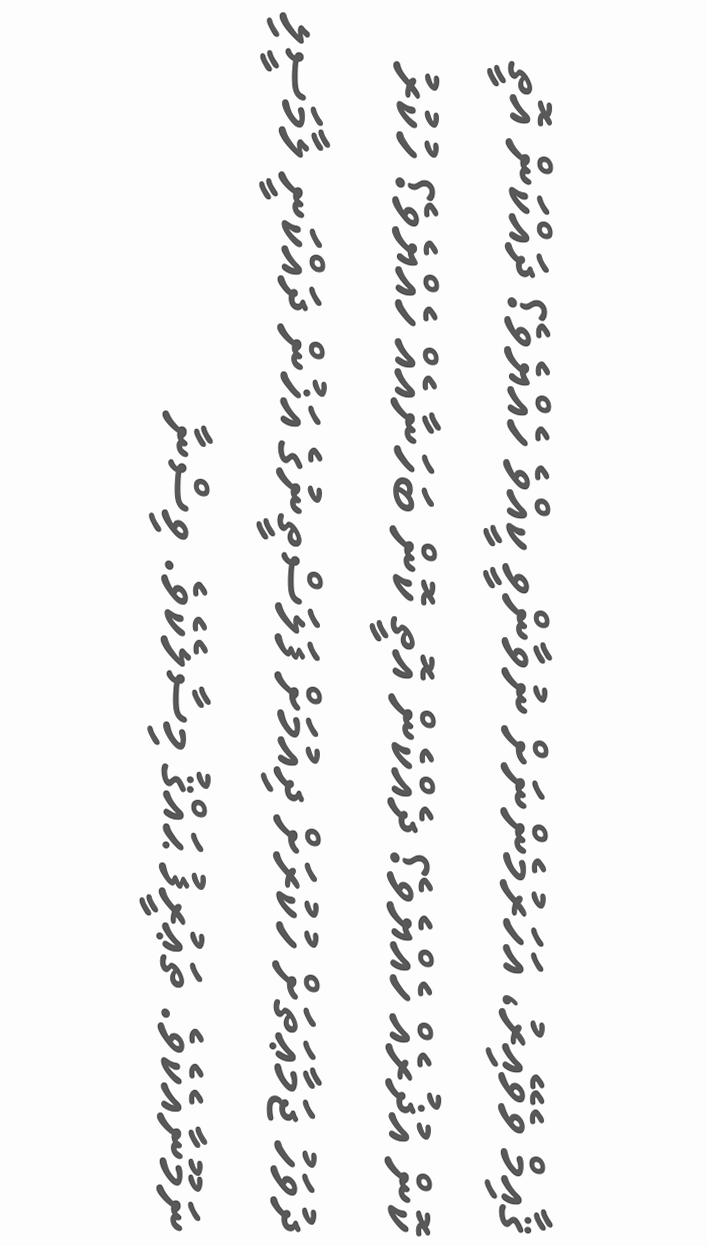ޤާއިމް ވެވޭއިރު، އަހަރުމެންނަށް ނުވާންވީ ކީއްވެ ހެއްޔެވެ؟ ދައްކަން އޮތީ ކޮން އުޛުރެއް ހެއްޔެވެ؟ ދެއްކެން އޮތީ ކޮން ބަހަނާއެއް ހެއްޔެވެ؟ ހުކުރު ދުވަހު ޖަމާޢަތަށް ހުކުރަށް ދިއުމަށް ފަލަސްތީނުގެ އަޚުން ދައްކަނީ ލާމަސީލި ނަމޫނާއެކެވެ. ތަޢުރީފު ޙައްޤު މިސާލެކެވެ. ވިސްނާ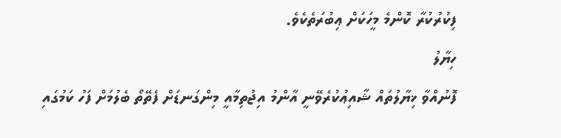ފިކުރުކުރާ ކޮންމެ މީހަކަށް ޢިބުރަތެކެވެ.
ހިޔާލު
ފޮނުއްވާ ޚިޔާލުތައް ޝާއިޢުކުރެވޭނީ އާންމު އިޖުތިމާއީ މިންގަނޑަށް ފެތޭތޯ ބެލުމަށް ފަހު ކަމުގައި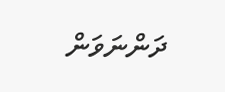ދަންނަވަން